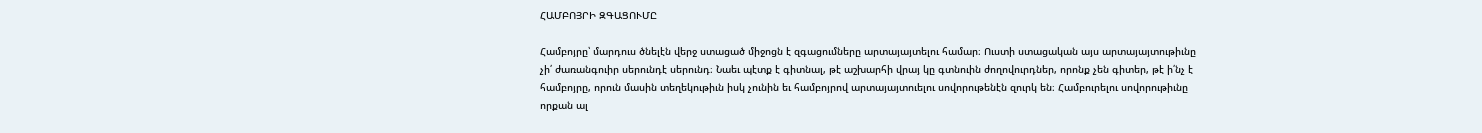ՀԱՄԲՈՅՐԻ ԶԳԱՑՈՒՄԸ

Համբոյրը՝ մարդուս ծնելէն վերջ ստացած միջոցն է զգացումները արտայայտելու համար։ Ուստի ստացական այս արտայայտութիւնը չի՛ ժառանգուիր սերունդէ սերունդ։ Նաեւ պէտք է գիտնալ, թէ աշխարհի վրայ կը գտնուին ժողովուրդներ, որոնք չեն գիտեր, թէ ի՛նչ է համբոյրը, որուն մասին տեղեկութիւն իսկ չունին եւ համբոյրով արտայայտուելու սովորութենէն զուրկ են։ Համբուրելու սովորութիւնը որքան ալ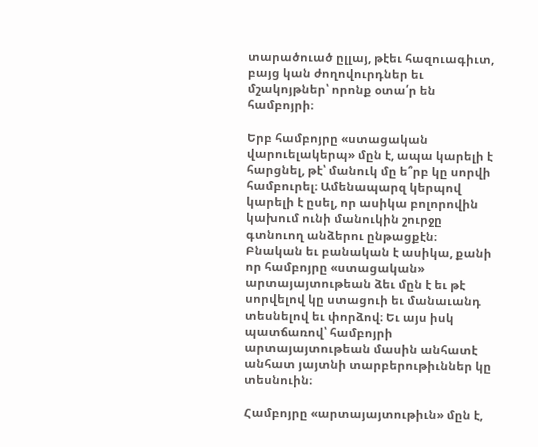տարածուած ըլլայ, թէեւ հազուագիւտ, բայց կան ժողովուրդներ եւ մշակոյթներ՝ որոնք օտա՛ր են համբոյրի։

Երբ համբոյրը «ստացական վարուելակերպ» մըն է, ապա կարելի է հարցնել, թէ՝ մանուկ մը ե՞րբ կը սորվի համբուրել։ Ամենապարզ կերպով կարելի է ըսել, որ ասիկա բոլորովին կախում ունի մանուկին շուրջը գտնուող անձերու ընթացքէն։ Բնական եւ բանական է ասիկա, քանի որ համբոյրը «ստացական» արտայայտութեան ձեւ մըն է եւ թէ սորվելով կը ստացուի եւ մանաւանդ տեսնելով եւ փորձով։ Եւ այս իսկ պատճառով՝ համբոյրի արտայայտութեան մասին անհատէ անհատ յայտնի տարբերութիւններ կը տեսնուին։

Համբոյրը «արտայայտութիւն» մըն է,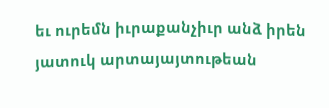եւ ուրեմն իւրաքանչիւր անձ իրեն յատուկ արտայայտութեան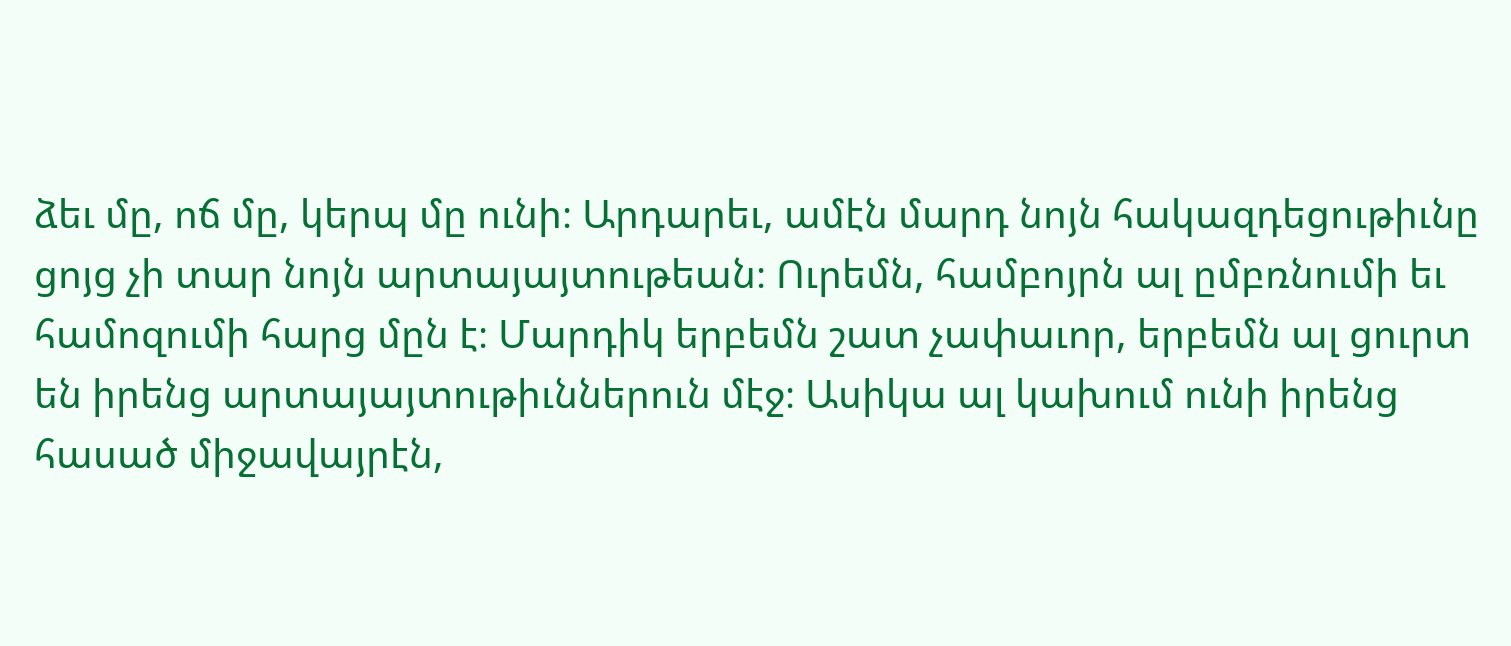ձեւ մը, ոճ մը, կերպ մը ունի։ Արդարեւ, ամէն մարդ նոյն հակազդեցութիւնը ցոյց չի տար նոյն արտայայտութեան։ Ուրեմն, համբոյրն ալ ըմբռնումի եւ համոզումի հարց մըն է։ Մարդիկ երբեմն շատ չափաւոր, երբեմն ալ ցուրտ են իրենց արտայայտութիւններուն մէջ։ Ասիկա ալ կախում ունի իրենց հասած միջավայրէն,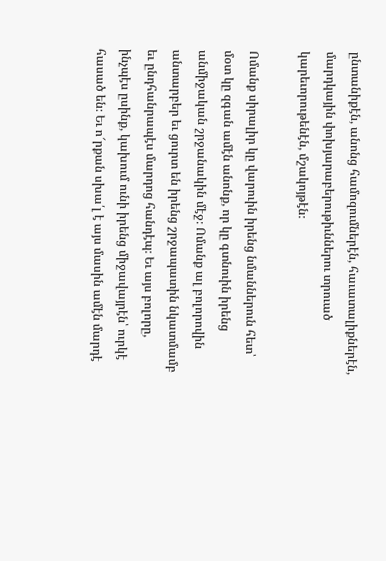ընտանիքէն, անոնց համոզումներէն, հաւատալիքներէն, մարդկային փոխյարաբերութիւններու տրուած կարեւորութենէն, մշակոյթէն։

Ոմանք սիրալիր կը վարուին իրենց նմաններուն հետ՝ մօտ կը զգան ամէն անոնք, որ կը գտնուին իրենց անմիջական շրջանակին մէջ։ Ոմանք ալ բոլորովին անտարբեր եւ ցուրտ են իրենց շրջապատին նկատմամբ եւ ընդհանրապէս մարդոց հանդէպ։ Եւ այս բոլորը, ինչպէս ըսինք, կախում ունի իրենց միջավայրէն՝ ուրկէ հասած են։ Եւ ո՜րքան սխա՛լ է այս մասին ամէն մարդէ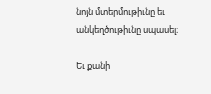նոյն մտերմութիւնը եւ անկեղծութիւնը սպասել։

Եւ քանի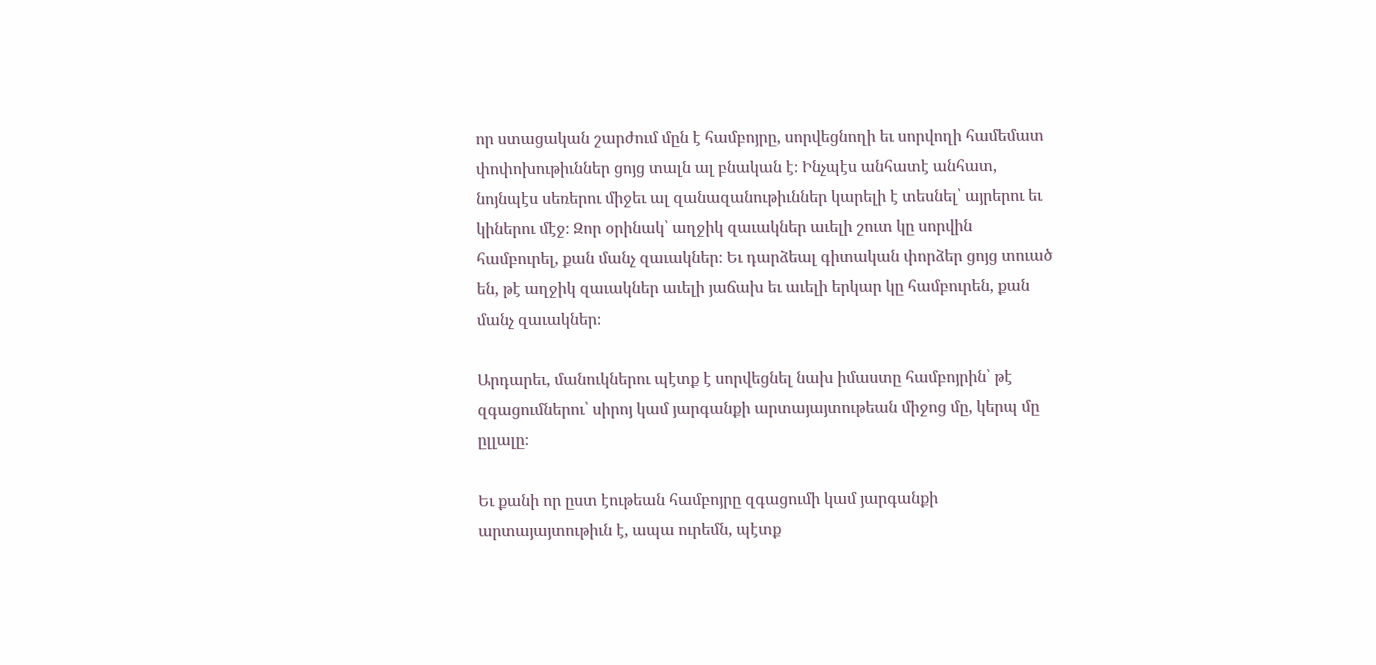որ ստացական շարժում մըն է համբոյրը, սորվեցնողի եւ սորվողի համեմատ փոփոխութիւններ ցոյց տալն ալ բնական է։ Ինչպէս անհատէ անհատ, նոյնպէս սեռերու միջեւ ալ զանազանութիւններ կարելի է տեսնել՝ այրերու եւ կիներու մէջ։ Զոր օրինակ՝ աղջիկ զաւակներ աւելի շուտ կը սորվին համբուրել, քան մանչ զաւակներ։ Եւ դարձեալ գիտական փորձեր ցոյց տուած են, թէ աղջիկ զաւակներ աւելի յաճախ եւ աւելի երկար կը համբուրեն, քան մանչ զաւակներ։

Արդարեւ, մանուկներու պէտք է սորվեցնել նախ իմաստը համբոյրին՝ թէ զգացումներու՝ սիրոյ կամ յարգանքի արտայայտութեան միջոց մը, կերպ մը ըլլալը։

Եւ քանի որ ըստ էութեան համբոյրը զգացումի կամ յարգանքի արտայայտութիւն է, ապա ուրեմն, պէտք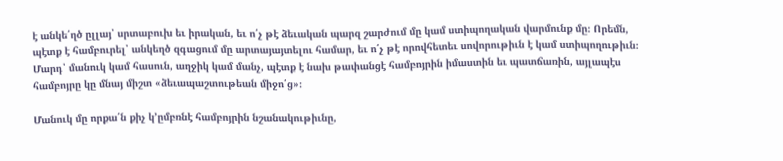է անկե՛ղծ ըլլայ՝ սրտաբուխ եւ իրական, եւ ո՛չ թէ ձեւական պարզ շարժում մը կամ ստիպողական վարմունք մը։ Որեմն, պէտք է համբուրել՝ անկեղծ զգացում մը արտայայտելու համար, եւ ո՛չ թէ որովհետեւ սովորութիւն է կամ ստիպողութիւն։ Մարդ՝ մանուկ կամ հասուն, աղջիկ կամ մանչ, պէտք է նախ թափանցէ համբոյրին իմաստին եւ պատճառին, այլապէս համբոյրը կը մնայ միշտ «ձեւապաշտութեան միջո՛ց»։

Մանուկ մը որքա՛ն քիչ կ՚ըմբռնէ համբոյրին նշանակութիւնը,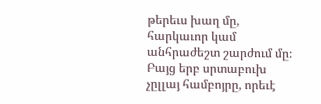թերեւս խաղ մը, հարկաւոր կամ անհրաժեշտ շարժում մը։ Բայց երբ սրտաբուխ չըլլայ համբոյրը, որեւէ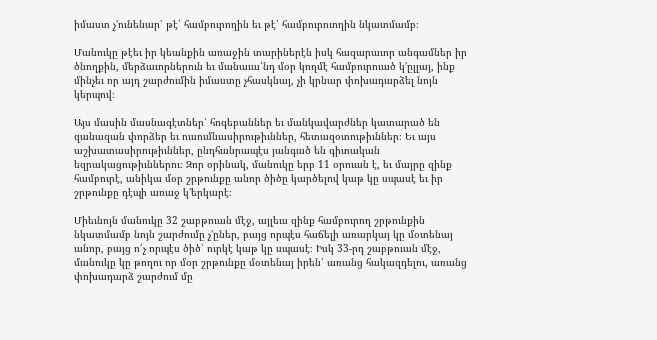իմաստ չ՚ունենար՝ թէ՛ համբուրողին եւ թէ՛ համբուրուողին նկատմամբ։

Մանուկը թէեւ իր կեանքին առաջին տարիներէն իսկ հազարաւոր անգամներ իր ծնողքին, մերձաւորներուն եւ մանաւա՛նդ մօր կողմէ համբուրուած կ՚ըլլայ, ինք մինչեւ որ այդ շարժումին իմաստը չհասկնայ, չի կրնար փոխադարձել նոյն կերպով։

Այս մասին մասնագէտներ՝ հոգեբաններ եւ մանկավարժներ կատարած են զանազան փորձեր եւ ուսումնասիրութիւններ, հետազօտութիւններ։ Եւ այս աշխատասիրութիւններ, ընդհանրապէս յանգած են գիտական եզրակացութիւններու։ Զոր օրինակ, մանուկը երբ 11 օրուան է, եւ մայրը զինք համբուրէ, անիկա մօր շրթունքը անոր ծիծը կարծելով կաթ կը սպասէ եւ իր շրթունքը դէպի առաջ կ՚երկարէ։

Միեւնոյն մանուկը 32 շաբթուան մէջ, այլեւս զինք համբուրող շրթունքին նկատմամբ նոյն շարժումը չ՚ըներ, բայց որպէս հաճելի առարկայ կը մօտենայ անոր, բայց ո՛չ որպէս ծիծ՝ ուրկէ կաթ կը սպասէ։ Իսկ 33-րդ շաբթուան մէջ, մանուկը կը թողու որ մօր շրթունքը մօտենայ իրեն՝ առանց հակազդելու, առանց փոխադարձ շարժում մը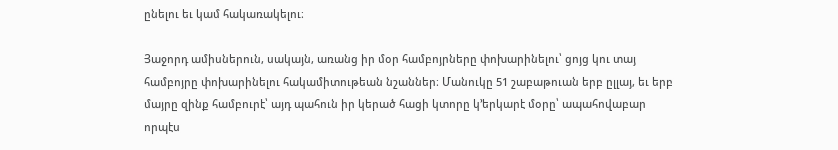ընելու եւ կամ հակառակելու։

Յաջորդ ամիսներուն, սակայն, առանց իր մօր համբոյրները փոխարինելու՝ ցոյց կու տայ համբոյրը փոխարինելու հակամիտութեան նշաններ։ Մանուկը 51 շաբաթուան երբ ըլլայ, եւ երբ մայրը զինք համբուրէ՝ այդ պահուն իր կերած հացի կտորը կ՚երկարէ մօրը՝ ապահովաբար որպէս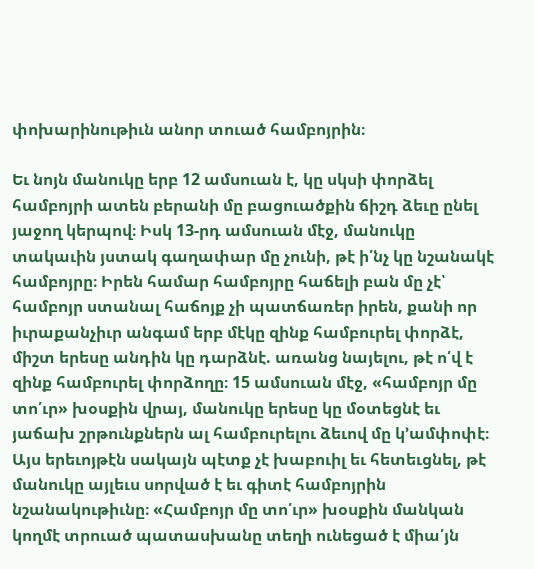փոխարինութիւն անոր տուած համբոյրին։

Եւ նոյն մանուկը երբ 12 ամսուան է, կը սկսի փորձել համբոյրի ատեն բերանի մը բացուածքին ճիշդ ձեւը ընել յաջող կերպով։ Իսկ 13-րդ ամսուան մէջ, մանուկը տակաւին յստակ գաղափար մը չունի, թէ ի՛նչ կը նշանակէ համբոյրը։ Իրեն համար համբոյրը հաճելի բան մը չէ՝ համբոյր ստանալ հաճոյք չի պատճառեր իրեն, քանի որ իւրաքանչիւր անգամ երբ մէկը զինք համբուրել փորձէ, միշտ երեսը անդին կը դարձնէ. առանց նայելու, թէ ո՛վ է զինք համբուրել փորձողը։ 15 ամսուան մէջ, «համբոյր մը տո՛ւր» խօսքին վրայ, մանուկը երեսը կը մօտեցնէ եւ յաճախ շրթունքներն ալ համբուրելու ձեւով մը կ՚ամփոփէ։ Այս երեւոյթէն սակայն պէտք չէ խաբուիլ եւ հետեւցնել, թէ մանուկը այլեւս սորված է եւ գիտէ համբոյրին նշանակութիւնը։ «Համբոյր մը տո՛ւր» խօսքին մանկան կողմէ տրուած պատասխանը տեղի ունեցած է միա՛յն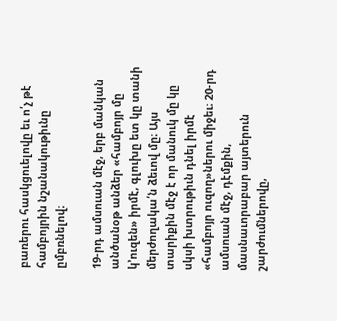բառերու հասկցուելովը եւ ո՛չ թէ համբոյրին նշանակութիւնը ըմբռնելով։

19-րդ ամսուան մէջ, երբ մանկան անծանօթ անձեր «համբոյր մը կ՚ուզեն» իրմէ, գլուխը ետ կը տանի մերժողակա՛ն ձեւով մը։ Այս տարիքին մէջ է որ մանուկ մը կը սկսի խտրութիւն դնել իրմէ «համբոյր ուզող»ներու միջեւ։ 20-րդ ամսուան մէջ, դէմքին, մասնաւորաբար այտերուն շարժումներովը,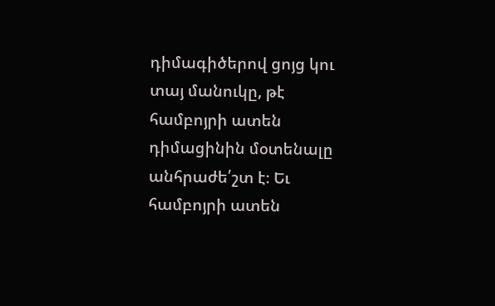դիմագիծերով ցոյց կու տայ մանուկը, թէ համբոյրի ատեն դիմացինին մօտենալը անհրաժե՛շտ է։ Եւ համբոյրի ատեն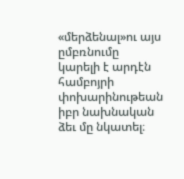«մերձենալ»ու այս ըմբռնումը կարելի է արդէն համբոյրի փոխարինութեան իբր նախնական ձեւ մը նկատել։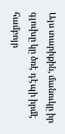Այս տարիքին, մանուկը իր գլուխը կը ծռէ դէպի իրմէ համբոյր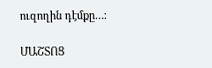ուզողին դէմքը…։

ՄԱՇՏՈՑ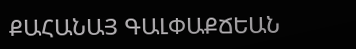ՔԱՀԱՆԱՅ ԳԱԼՓԱՔՃԵԱՆ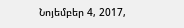Նոյեմբեր 4, 2017,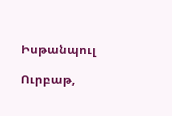Իսթանպուլ

Ուրբաթ,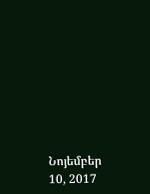Նոյեմբեր 10, 2017